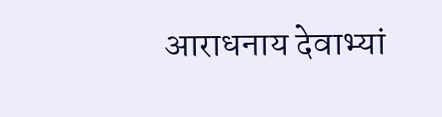आराधनाय देवाभ्यां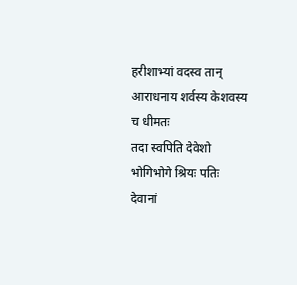हरीशाभ्यां वदस्व तान्
आराधनाय शर्वस्य केशवस्य च धीमतः
तदा स्वपिति देवेशो भोगिभोगे श्रियः पतिः
देवानां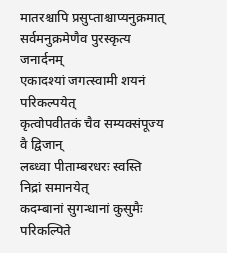मातरश्चापि प्रसुप्ताश्चाप्यनुक्रमात्
सर्वमनुक्रमेणैव पुरस्कृत्य जनार्दनम्
एकादश्यां जगत्स्वामी शयनं परिकल्पयेत्
कृत्वोपवीतकं चैव सम्यक्संपूज्य वै द्विजान्
लब्ध्वा पीताम्बरधरः स्वस्ति निद्रां समानयेत्
कदम्बानां सुगन्धानां कुसुमैः परिकल्पिते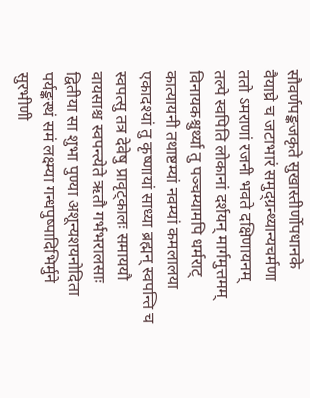सौवर्णपङ्कजकृते सुखास्तीर्णोपधानके
वैयाघ्रे च जटाभारं समुद्ग्रन्थ्यान्यचर्मणा
ततो ऽमराणां रजनी भवते दक्षिणायनम्
तल्पे स्वपिति लोकानां दर्शयन् मार्गमुत्तमम्
विनायकश्चुर्थ्या तु पञ्चम्यामपि धर्मराट्
कात्यायनी तथाष्टम्यां नवम्यां कमलालया
एकादश्यां तु कृष्णायां साध्या ब्रह्मन् स्वपन्ति च
स्वपत्सु तत्र देवेषु प्रावृट्कालः समाययौ
वायसाश्च स्वपन्त्येते ऋतौ गर्भभरालसाः
द्वितीया सा शुभा पुण्या अशून्यशयनोदिता
पर्यङ्कस्थं समं लक्ष्म्या गन्धपुष्पादिभिर्मुने
सुरभीणी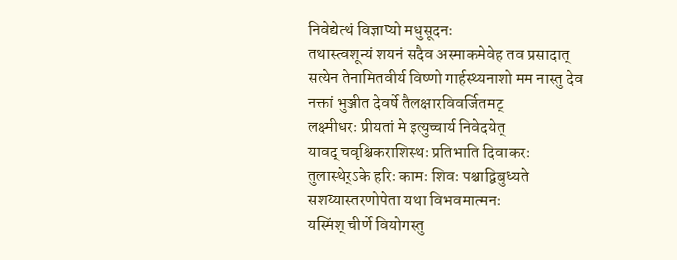निवेद्येत्थं विज्ञाप्यो मधुसूदनः
तथास्त्वशून्यं शयनं सदैव अस्माकमेवेह तव प्रसादात्
सत्येन तेनामितवीर्य विष्णो गार्हस्थ्यनाशो मम नास्तु देव
नक्तां भुञ्जीत देवर्षे तैलक्षारविवर्जितमट्
लक्ष्मीधरः प्रीयतां मे इत्युच्चार्य निवेदयेत्
यावद् चवृश्चिकराशिस्थः प्रतिभाति दिवाकरः
तुलास्थेर्ऽके हरिः कामः शिवः पश्चाद्विबुध्यते
सशय्यास्तरणोपेता यथा विभवमात्मनः
यस्मिंश् चीर्णे वियोगस्तु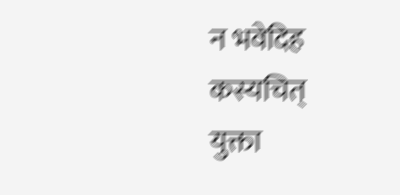न भवेदिह कस्यचित्
युक्ता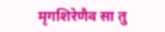मृगशिरेणैव सा तु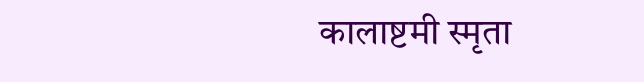कालाष्टमी स्मृता